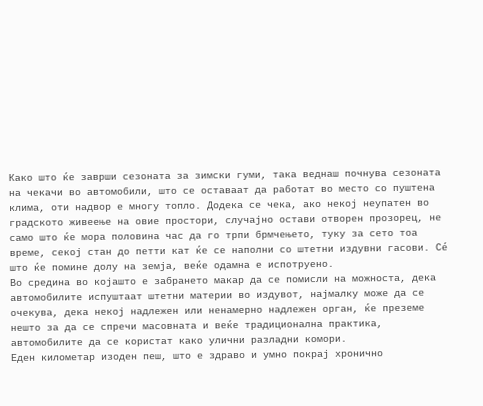Како што ќе заврши сезоната за зимски гуми, така веднаш почнува сезоната на чекачи во автомобили, што се оставаат да работат во место со пуштена клима, оти надвор е многу топло. Додека се чека, ако некој неупатен во градското живеење на овие простори, случајно остави отворен прозорец, не само што ќе мора половина час да го трпи брмчењето, туку за сето тоа време, секој стан до петти кат ќе се наполни со штетни издувни гасови. Сé што ќе помине долу на земја, веќе одамна е испотруено.
Во средина во којашто е забрането макар да се помисли на можноста, дека автомобилите испуштаат штетни материи во издувот, најмалку може да се очекува, дека некој надлежен или ненамерно надлежен орган, ќе преземе нешто за да се спречи масовната и веќе традиционална практика, автомобилите да се користат како улични разладни комори.
Еден километар изоден пеш, што е здраво и умно покрај хронично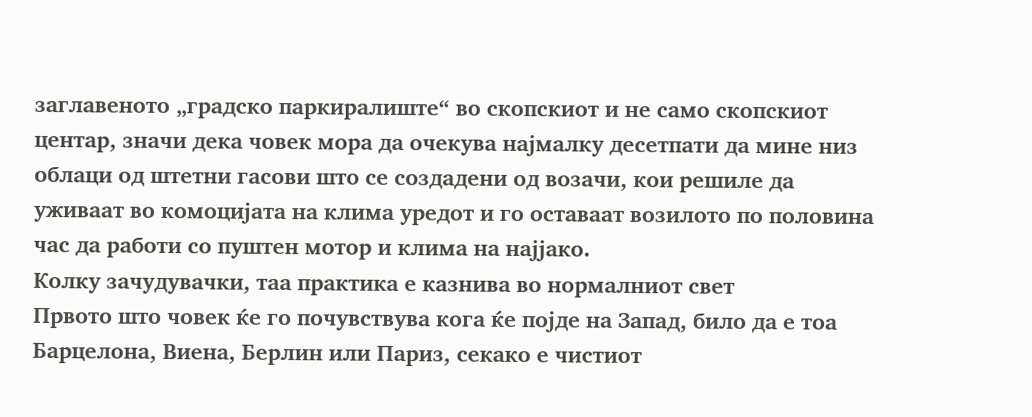заглавеното „градско паркиралиште“ во скопскиот и не само скопскиот центар, значи дека човек мора да очекува најмалку десетпати да мине низ облаци од штетни гасови што се создадени од возачи, кои решиле да уживаат во комоцијата на клима уредот и го оставаат возилото по половина час да работи со пуштен мотор и клима на најјако.
Колку зачудувачки, таа практика е казнива во нормалниот свет
Првото што човек ќе го почувствува кога ќе појде на Запад, било да е тоа Барцелона, Виена, Берлин или Париз, секако е чистиот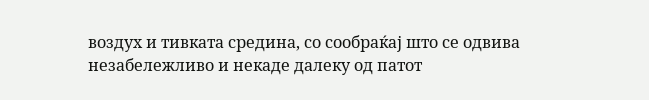воздух и тивката средина, со сообраќај што се одвива незабележливо и некаде далеку од патот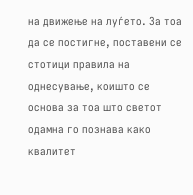на движење на луѓето. За тоа да се постигне, поставени се стотици правила на однесување, коишто се основа за тоа што светот одамна го познава како квалитет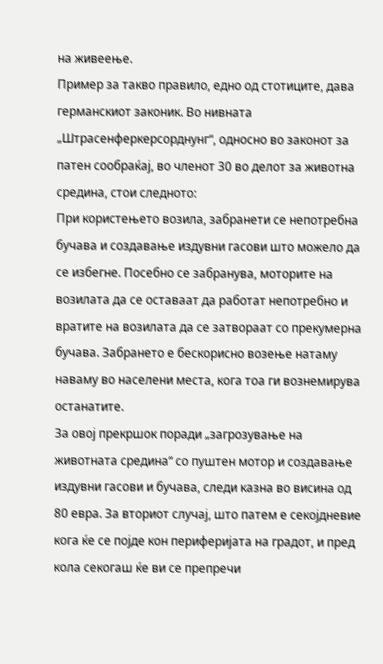на живеење.
Пример за такво правило, едно од стотиците, дава германскиот законик. Во нивната „Штрасенферкерсорднунг“, односно во законот за патен сообраќај, во членот 30 во делот за животна средина, стои следното:
При користењето возила, забранети се непотребна бучава и создавање издувни гасови што можело да се избегне. Посебно се забранува, моторите на возилата да се оставаат да работат непотребно и вратите на возилата да се затвораат со прекумерна бучава. Забрането е бескорисно возење натаму наваму во населени места, кога тоа ги вознемирува останатите.
За овој прекршок поради „загрозување на животната средина“ со пуштен мотор и создавање издувни гасови и бучава, следи казна во висина од 80 евра. За вториот случај, што патем е секојдневие кога ќе се појде кон периферијата на градот, и пред кола секогаш ќе ви се препречи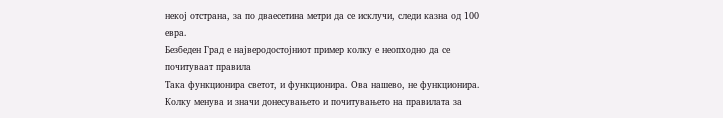некој отстрана, за по дваесетина метри да се исклучи, следи казна од 100 евра.
Безбеден Град е најверодостојниот пример колку е неопходно да се почитуваат правила
Така функционира светот, и функционира. Ова нашево, не функционира. Колку менува и значи донесувањето и почитувањето на правилата за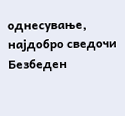однесување, најдобро сведочи Безбеден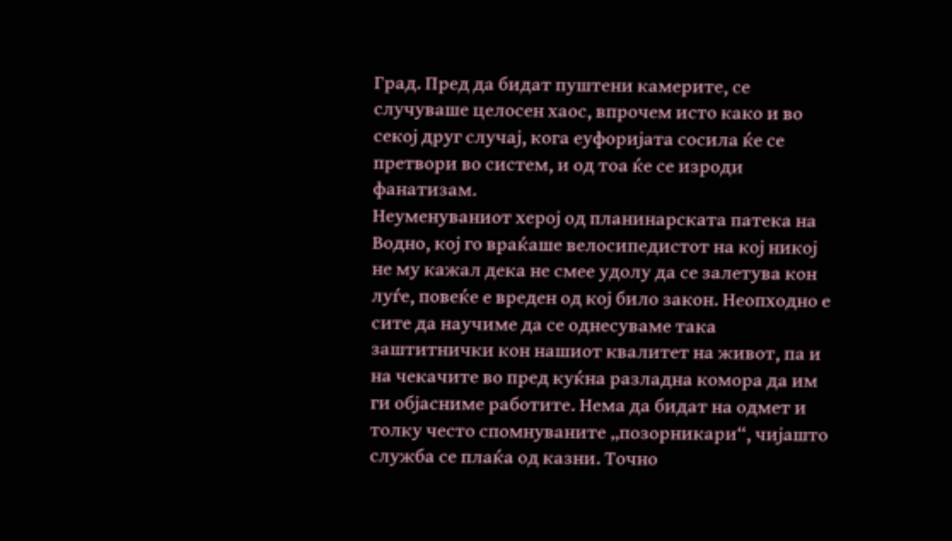Град. Пред да бидат пуштени камерите, се случуваше целосен хаос, впрочем исто како и во секој друг случај, кога еуфоријата сосила ќе се претвори во систем, и од тоа ќе се изроди фанатизам.
Неуменуваниот херој од планинарската патека на Водно, кој го враќаше велосипедистот на кој никој не му кажал дека не смее удолу да се залетува кон луѓе, повеќе е вреден од кој било закон. Неопходно е сите да научиме да се однесуваме така заштитнички кон нашиот квалитет на живот, па и на чекачите во пред куќна разладна комора да им ги објасниме работите. Нема да бидат на одмет и толку често спомнуваните „позорникари“, чијашто служба се плаќа од казни. Точно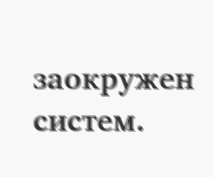заокружен систем.